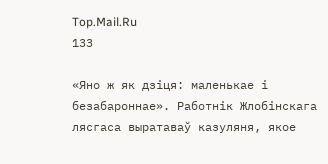Top.Mail.Ru
133

«Яно ж як дзіця: маленькае і безабароннае». Работнік Жлобінскага лясгаса выратаваў казуляня, якое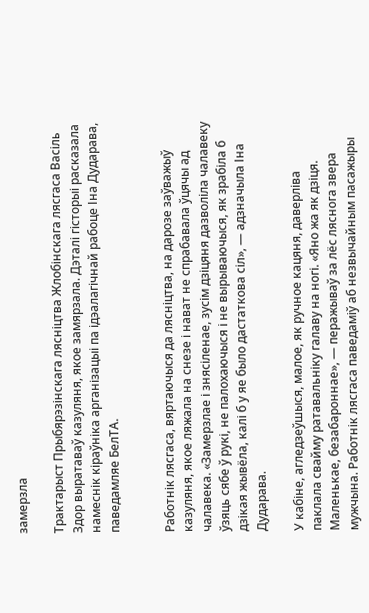замерзла

Трактарыст Прыбярэзінскага лясніцтва Жлобінскага лясгаса Васіль Здор выратаваў казуляня, якое замярзала. Дэталі гісторыі расказала намеснік кіраўніка арганізацыі па ідэалагічнай рабоце Іна Дударава, паведамляе БелТА.


Работнік лясгаса, вяртаючыся да лясніцтва, на дарозе заўважыў казуляня, якое ляжала на снезе і нават не спрабавала ўцячы ад чалавека. «Замерзлае і знясіленае, зусім дзіцяня дазволіла чалавеку ўзяць сябе ў рукі, не палохаючыся і не вырываючыся, як зрабіла б дзікая жывёла, калі б у яе было дастаткова сіл», — адзначыла Іна Дударава.

У кабіне, агледзеўшыся, малое, як ручное кацяня, даверліва паклала свайму ратавальніку галаву на ногі. «Яно жа як дзіця. Маленькае, безабароннае», — перажываў за лёс ляснога звера мужчына. Работнік лясгаса паведаміў аб незвычайным пасажыры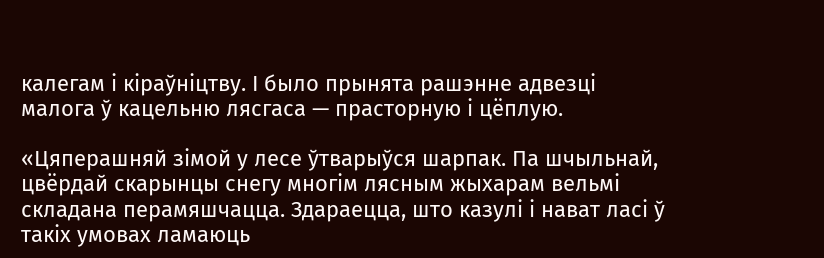калегам і кіраўніцтву. І было прынята рашэнне адвезці малога ў кацельню лясгаса — прасторную і цёплую.

«Цяперашняй зімой у лесе ўтварыўся шарпак. Па шчыльнай, цвёрдай скарынцы снегу многім лясным жыхарам вельмі складана перамяшчацца. Здараецца, што казулі і нават ласі ў такіх умовах ламаюць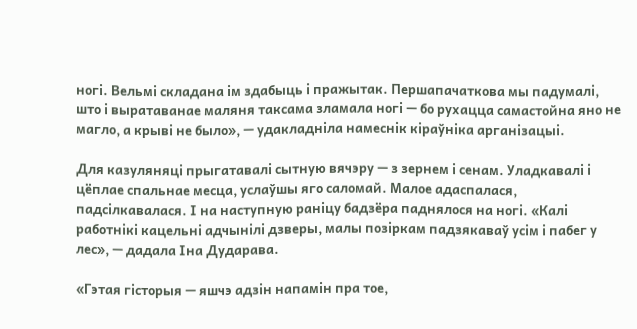ногі. Вельмі складана ім здабыць і пражытак. Першапачаткова мы падумалі, што і выратаванае маляня таксама зламала ногі — бо рухацца самастойна яно не магло, а крыві не было», — удакладніла намеснік кіраўніка арганізацыі.

Для казуляняці прыгатавалі сытную вячэру — з зернем і сенам. Уладкавалі і цёплае спальнае месца, услаўшы яго саломай. Малое адаспалася, падсілкавалася. І на наступную раніцу бадзёра паднялося на ногі. «Калі работнікі кацельні адчынілі дзверы, малы позіркам падзякаваў усім і пабег у лес», — дадала Іна Дударава.

«Гэтая гісторыя — яшчэ адзін напамін пра тое,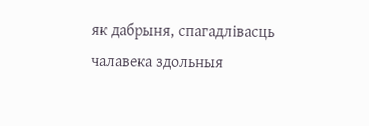як дабрыня, спагадлівасць чалавека здольныя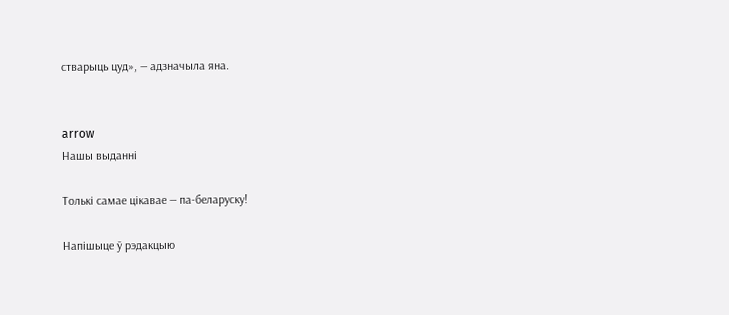стварыць цуд», — адзначыла яна.


arrow
Нашы выданні

Толькі самае цікавае — па-беларуску!

Напішыце ў рэдакцыю